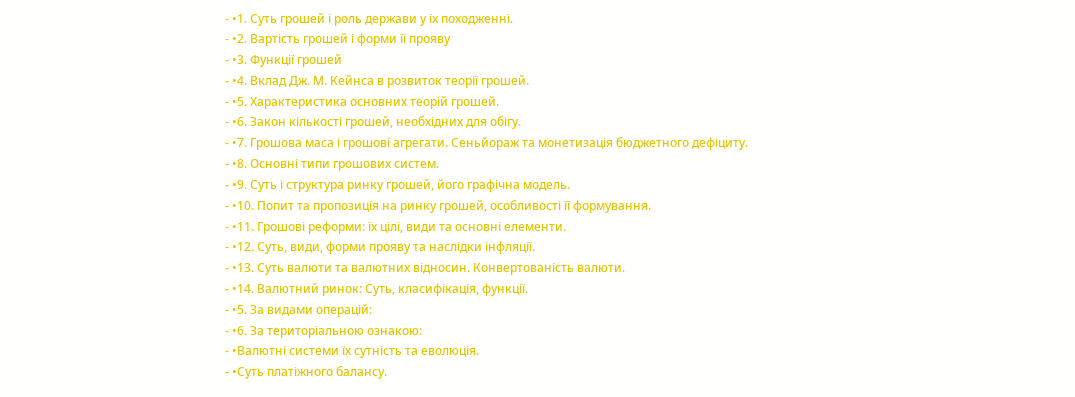- •1. Суть грошей і роль держави у їх походженні.
- •2. Вартість грошей і форми її прояву
- •3. Функції грошей
- •4. Вклад Дж. М. Кейнса в розвиток теорії грошей.
- •5. Характеристика основних теорій грошей.
- •6. Закон кількості грошей, необхідних для обігу.
- •7. Грошова маса і грошові агрегати. Сеньйораж та монетизація бюджетного дефіциту.
- •8. Основні типи грошових систем.
- •9. Суть і структура ринку грошей, його графічна модель.
- •10. Попит та пропозиція на ринку грошей, особливості її формування.
- •11. Грошові реформи: їх цілі, види та основні елементи.
- •12. Суть, види, форми прояву та наслідки інфляції.
- •13. Суть валюти та валютних відносин. Конвертованість валюти.
- •14. Валютний ринок: Суть, класифікація, функції.
- •5. За видами операцій:
- •6. За територіальною ознакою:
- •Валютні системи їх сутність та еволюція.
- •Суть платіжного балансу.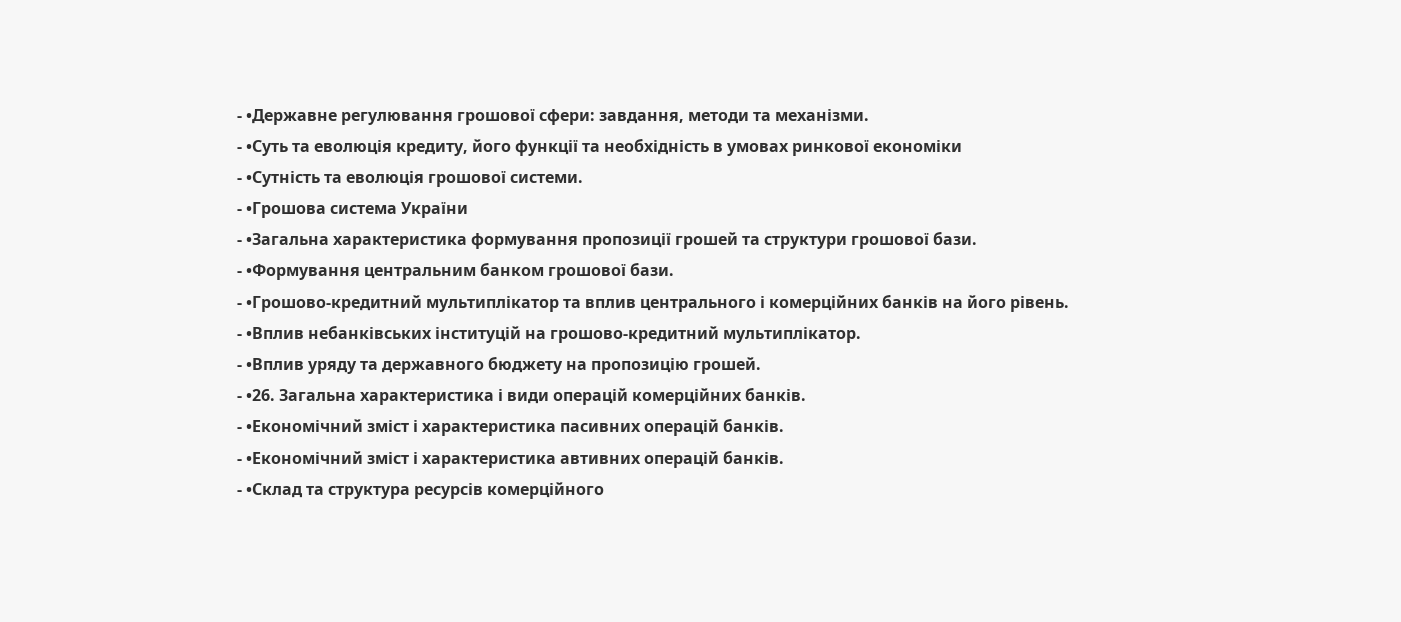- •Державне регулювання грошової сфери: завдання, методи та механізми.
- •Суть та еволюція кредиту, його функції та необхідність в умовах ринкової економіки
- •Сутність та еволюція грошової системи.
- •Грошова система України
- •Загальна характеристика формування пропозиції грошей та структури грошової бази.
- •Формування центральним банком грошової бази.
- •Грошово-кредитний мультиплікатор та вплив центрального і комерційних банків на його рівень.
- •Вплив небанківських інституцій на грошово-кредитний мультиплікатор.
- •Вплив уряду та державного бюджету на пропозицію грошей.
- •26. Загальна характеристика і види операцій комерційних банків.
- •Економічний зміст і характеристика пасивних операцій банків.
- •Економічний зміст і характеристика автивних операцій банків.
- •Склад та структура ресурсів комерційного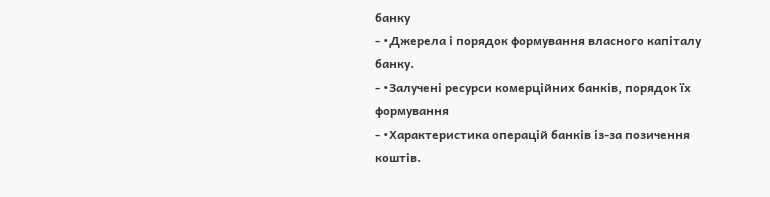банку
- •Джерела і порядок формування власного капіталу банку.
- •Залучені ресурси комерційних банків, порядок їх формування
- •Характеристика операцій банків із-за позичення коштів.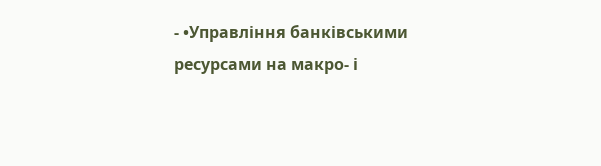- •Управління банківськими ресурсами на макро- і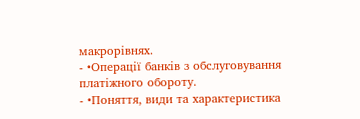макрорівнях.
- •Операції банків з обслуговування платіжного обороту.
- •Поняття, види та характеристика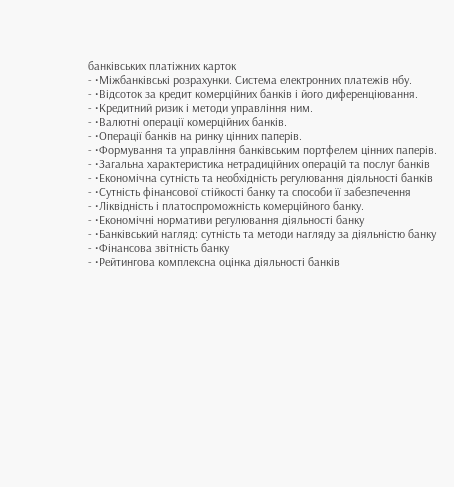банківських платіжних карток
- •Міжбанківські розрахунки. Система електронних платежів нбу.
- •Відсоток за кредит комерційних банків і його диференціювання.
- •Кредитний ризик і методи управління ним.
- •Валютні операції комерційних банків.
- •Операції банків на ринку цінних паперів.
- •Формування та управління банківським портфелем цінних паперів.
- •Загальна характеристика нетрадиційних операцій та послуг банків
- •Економічна сутність та необхідність регулювання діяльності банків
- •Сутність фінансової стійкості банку та способи її забезпечення
- •Ліквідність і платоспроможність комерційного банку.
- •Економічні нормативи регулювання діяльності банку
- •Банківський нагляд: сутність та методи нагляду за діяльністю банку
- •Фінансова звітність банку
- •Рейтингова комплексна оцінка діяльності банків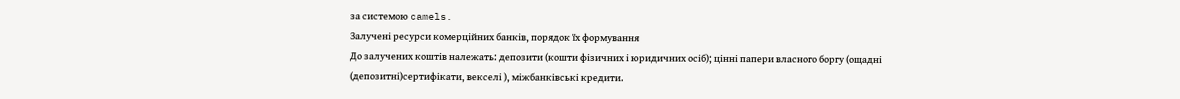за системою camels.
Залучені ресурси комерційних банків, порядок їх формування
До залучених коштів належать: депозити (кошти фізичних і юридичних осіб); цінні папери власного боргу (ощадні (депозитні)сертифікати, векселі ), міжбанківські кредити.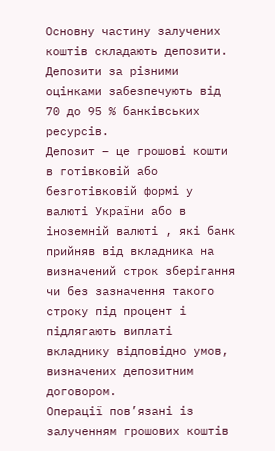Основну частину залучених коштів складають депозити. Депозити за різними оцінками забезпечують від 70 до 95 % банківських ресурсів.
Депозит – це грошові кошти в готівковій або безготівковій формі у валюті України або в іноземній валюті , які банк прийняв від вкладника на визначений строк зберігання чи без зазначення такого строку під процент і підлягають виплаті вкладнику відповідно умов, визначених депозитним договором.
Операції пов’язані із залученням грошових коштів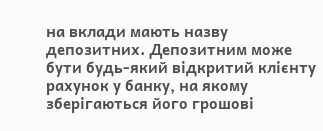на вклади мають назву депозитних. Депозитним може бути будь-який відкритий клієнту рахунок у банку, на якому зберігаються його грошові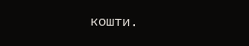кошти.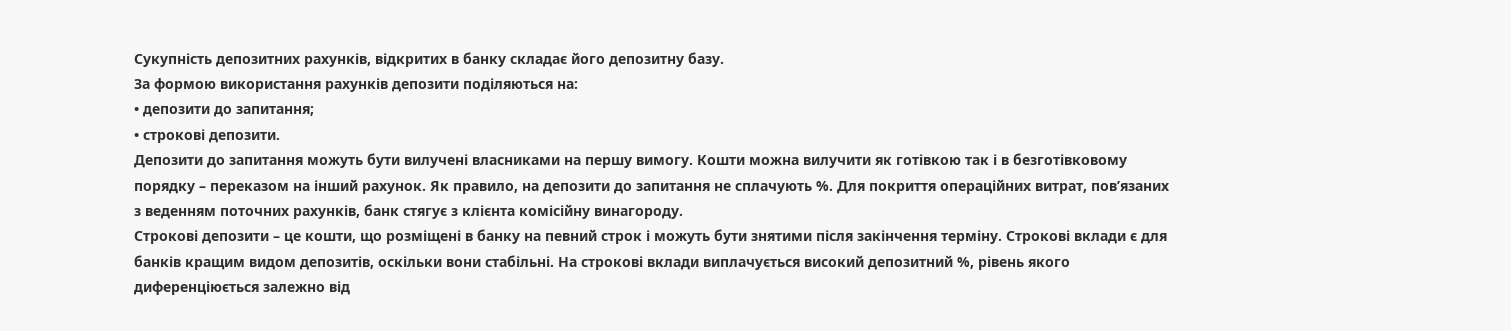Сукупність депозитних рахунків, відкритих в банку складає його депозитну базу.
За формою використання рахунків депозити поділяються на:
• депозити до запитання;
• строкові депозити.
Депозити до запитання можуть бути вилучені власниками на першу вимогу. Кошти можна вилучити як готівкою так і в безготівковому порядку – переказом на інший рахунок. Як правило, на депозити до запитання не сплачують %. Для покриття операційних витрат, пов’язаних з веденням поточних рахунків, банк стягує з клієнта комісійну винагороду.
Строкові депозити – це кошти, що розміщені в банку на певний строк і можуть бути знятими після закінчення терміну. Строкові вклади є для банків кращим видом депозитів, оскільки вони стабільні. На строкові вклади виплачується високий депозитний %, рівень якого диференціюється залежно від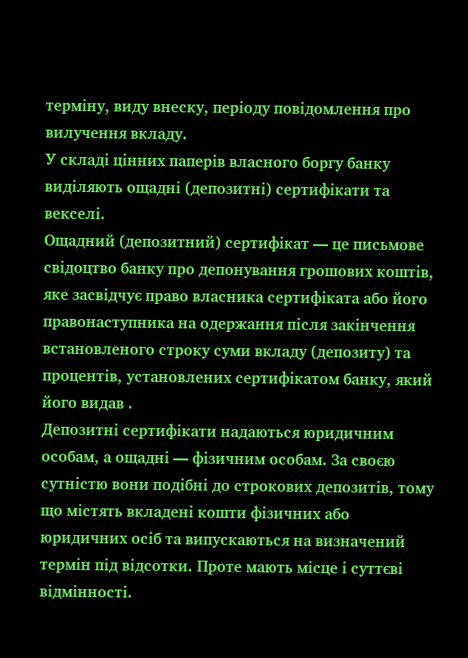терміну, виду внеску, періоду повідомлення про вилучення вкладу.
У складі цінних паперів власного боргу банку виділяють ощадні (депозитні) сертифікати та векселі.
Ощадний (депозитний) сертифікат — це письмове свідоцтво банку про депонування грошових коштів, яке засвідчує право власника сертифіката або його правонаступника на одержання після закінчення встановленого строку суми вкладу (депозиту) та процентів, установлених сертифікатом банку, який його видав .
Депозитні сертифікати надаються юридичним особам, а ощадні — фізичним особам. За своєю сутністю вони подібні до строкових депозитів, тому що містять вкладені кошти фізичних або юридичних осіб та випускаються на визначений термін під відсотки. Проте мають місце і суттєві відмінності.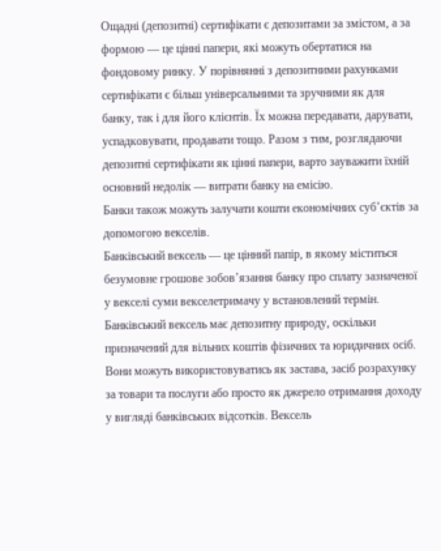Ощадні (депозитні) сертифікати є депозитами за змістом, а за формою — це цінні папери, які можуть обертатися на фондовому ринку. У порівнянні з депозитними рахунками сертифікати є більш універсальними та зручними як для банку, так і для його клієнтів. Їх можна передавати, дарувати, успадковувати, продавати тощо. Разом з тим, розглядаючи депозитні сертифікати як цінні папери, варто зауважити їхній основний недолік — витрати банку на емісію.
Банки також можуть залучати кошти економічних суб’єктів за допомогою векселів.
Банківський вексель — це цінний папір, в якому міститься безумовне грошове зобов’язання банку про сплату зазначеної у векселі суми векселетримачу у встановлений термін. Банківський вексель має депозитну природу, оскільки призначений для вільних коштів фізичних та юридичних осіб. Вони можуть використовуватись як застава, засіб розрахунку за товари та послуги або просто як джерело отримання доходу у вигляді банківських відсотків. Вексель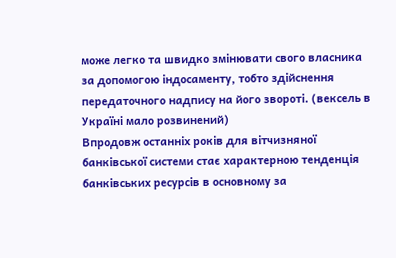може легко та швидко змінювати свого власника за допомогою індосаменту, тобто здійснення передаточного надпису на його звороті. (вексель в Україні мало розвинений)
Впродовж останніх років для вітчизняної банківської системи стає характерною тенденція банківських ресурсів в основному за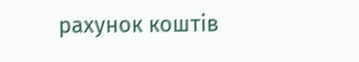рахунок коштів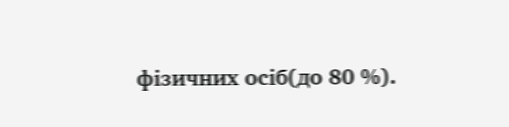фізичних осіб(до 80 %).